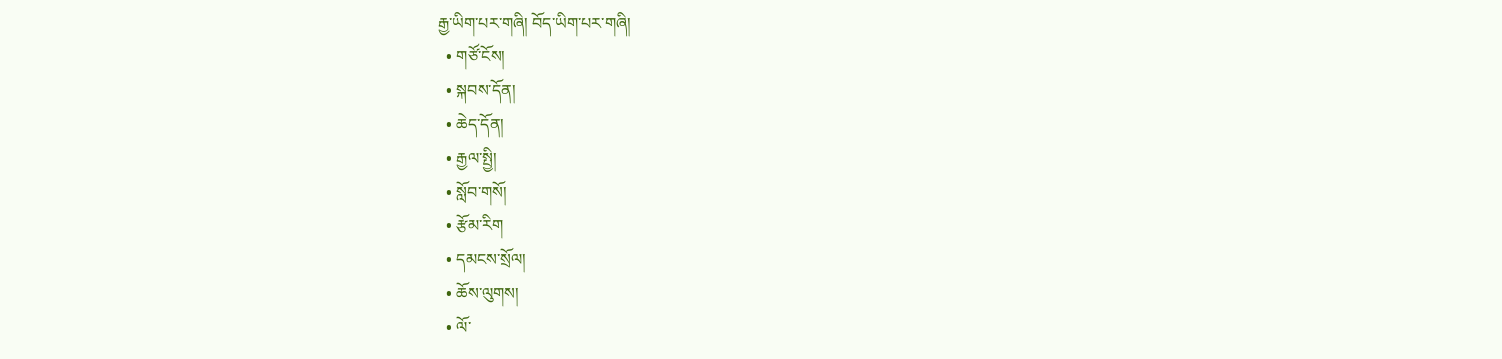རྒྱ་ཡིག་པར་གཞི། བོད་ཡིག་པར་གཞི།
  • གཙོ་ངོས།
  • སྐབས་དོན།
  • ཆེད་དོན།
  • རྒྱལ་སྤྱི།
  • སློབ་གསོ།
  • རྩོམ་རིག
  • དམངས་སྲོལ།
  • ཆོས་ལུགས།
  • ལོ་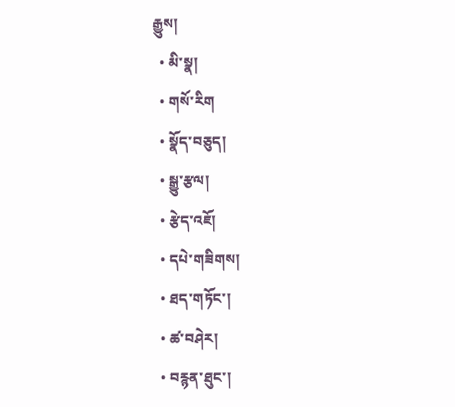རྒྱུས།
  • མི་སྣ།
  • གསོ་རིག
  • སྣོད་བཅུད།
  • སྒྱུ་རྩལ།
  • རྩེད་འཇོ།
  • དཔེ་གཟིགས།
  • ཐད་གཏོང་།
  • ཚ་བཤེར།
  • བརྙན་ཐུང་།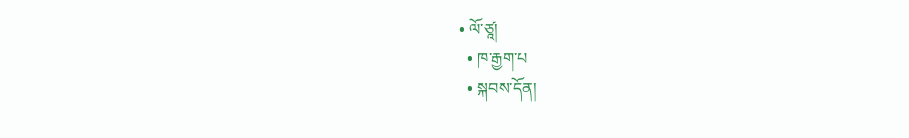• ལོ་ཙཱ།
  • ཁ་རྒྱག་པ
  • སྐབས་དོན།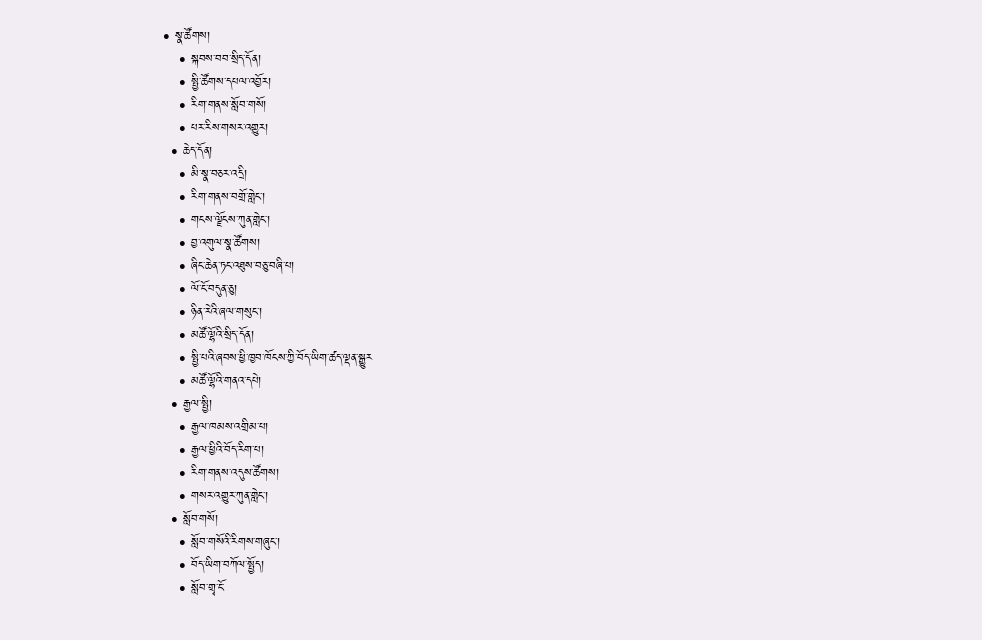• སྣ་ཚོགས།
    • སྐབས་བབ་སྲིད་དོན།
    • སྤྱི་ཚོགས་དཔལ་འབྱོར།
    • རིག་གནས་སློབ་གསོ།
    • པར་རིས་གསར་འགྱུར།
  • ཆེད་དོན།
    • མི་སྣ་བཅར་འདྲི།
    • རིག་གནས་བགྲོ་གླེང་།
    • གངས་ལྗོངས་ཀུན་གླེང་།
    • བྱ་འགུལ་སྣ་ཚོགས།
    • ཞིང་ཆེན་ཏང་འཐུས་བཅུ་བཞི་པ།
    • ལོ་ངོ་བདུན་ཅུ།
    • ཉིན་རེའི་ཞལ་གསུང་།
    • མཚོ་ལྷོའི་སྲིད་དོན།
    • སྤྱི་པའི་ཞབས་ཕྱི་ཁྱབ་ཁོངས་ཀྱི་བོད་ཡིག་ཚད་ལྡན་སྒྱུར
    • མཚོ་ལྷོའི་གནའ་དཔེ།
  • རྒྱལ་སྤྱི།
    • རྒྱལ་ཁམས་འགྲིམ་པ།
    • རྒྱལ་ཕྱིའི་བོད་རིག་པ།
    • རིག་གནས་འདུས་ཚོགས།
    • གསར་འགྱུར་ཀུན་གླེང་།
  • སློབ་གསོ།
    • སློབ་གསོའི་རིགས་གཞུང་།
    • བོད་ཡིག་བཀོལ་སྤྱོད།
    • སློབ་གྲྭ་ངོ་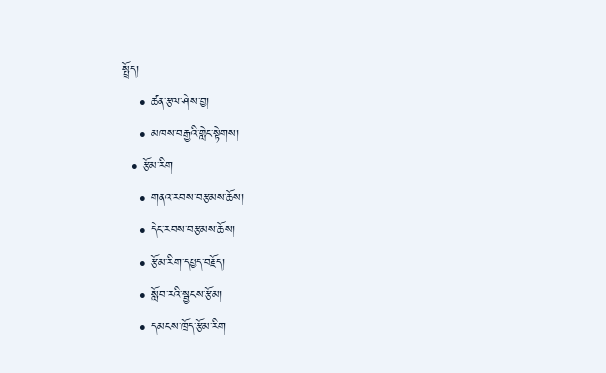སྤྲོད།
    • ཚན་རྩལ་ཤེས་བྱ།
    • མཁས་བརྒྱའི་གླེང་སྟེགས།
  • རྩོམ་རིག
    • གནའ་རབས་བརྩམས་ཆོས།
    • དེང་རབས་བརྩམས་ཆོས།
    • རྩོམ་རིག་དཔྱད་བརྗོད།
    • སློབ་རའི་སྦྱངས་རྩོམ།
    • དམངས་ཁྲོད་རྩོམ་རིག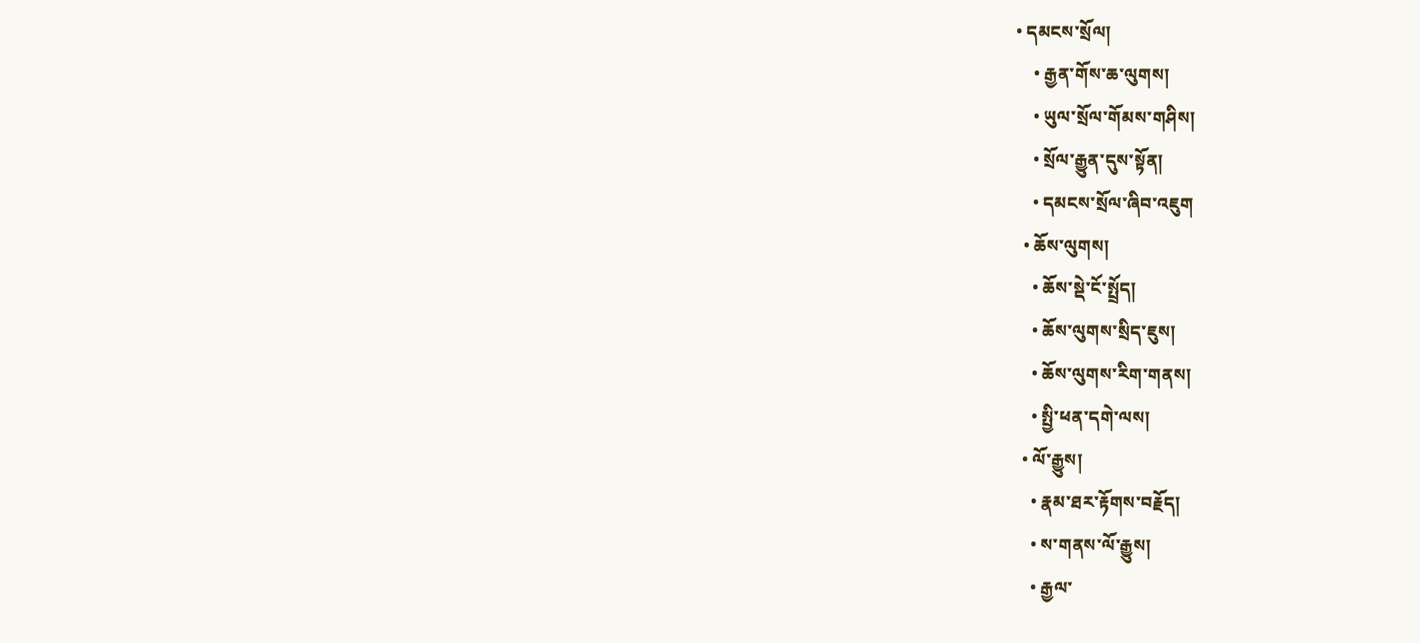• དམངས་སྲོལ།
    • རྒྱན་གོས་ཆ་ལུགས།
    • ཡུལ་སྲོལ་གོམས་གཤིས།
    • སྲོལ་རྒྱུན་དུས་སྟོན།
    • དམངས་སྲོལ་ཞིབ་འཇུག
  • ཆོས་ལུགས།
    • ཆོས་སྡེ་ངོ་སྤྲོད།
    • ཆོས་ལུགས་སྲིད་ཇུས།
    • ཆོས་ལུགས་རིག་གནས།
    • སྤྱི་ཕན་དགེ་ལས།
  • ལོ་རྒྱུས།
    • རྣམ་ཐར་རྟོགས་བརྗོད།
    • ས་གནས་ལོ་རྒྱུས།
    • རྒྱལ་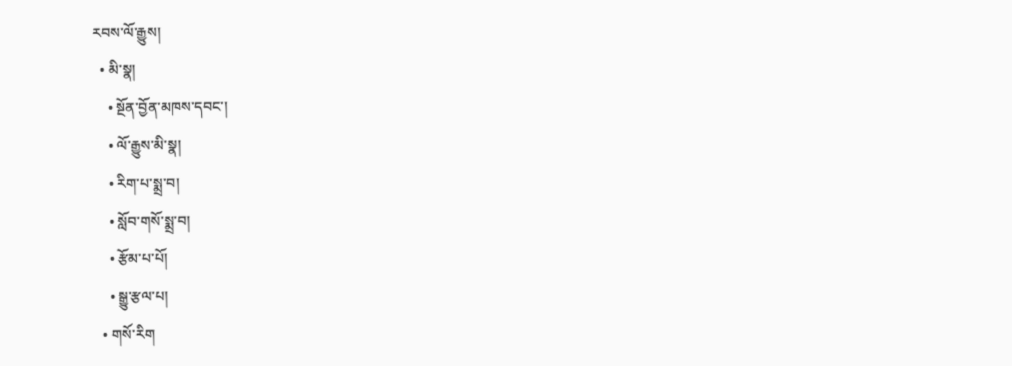རབས་ལོ་རྒྱུས།
  • མི་སྣ།
    • སྔོན་བྱོན་མཁས་དབང་།
    • ལོ་རྒྱུས་མི་སྣ།
    • རིག་པ་སྨྲ་བ།
    • སློབ་གསོ་སྨྲ་བ།
    • རྩོམ་པ་པོ།
    • སྒྱུ་རྩལ་པ།
  • གསོ་རིག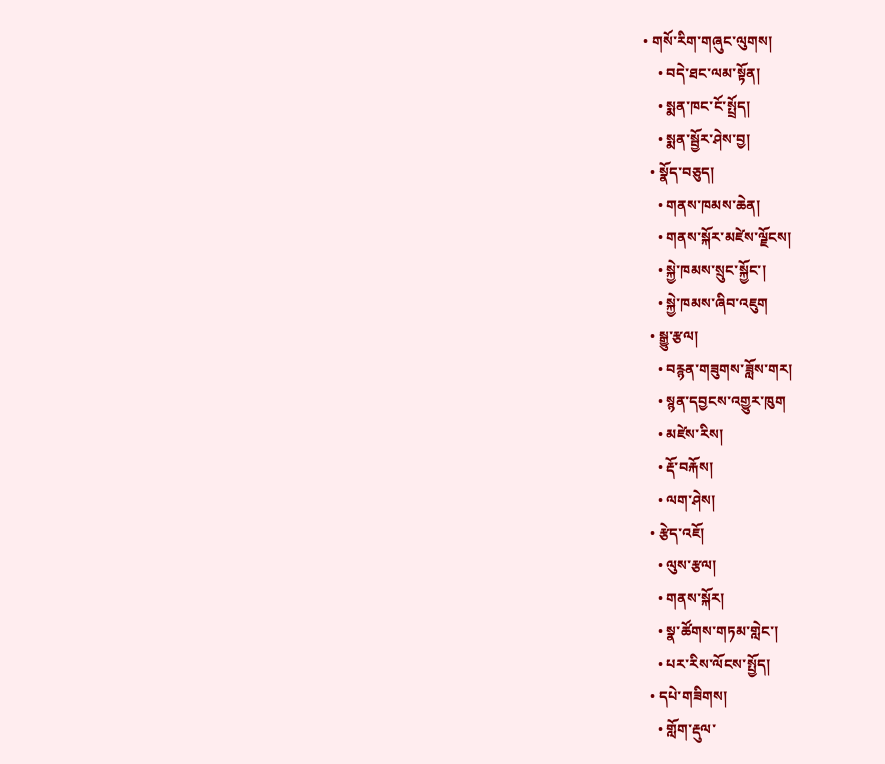• གསོ་རིག་གཞུང་ལུགས།
    • བདེ་ཐང་ལམ་སྟོན།
    • སྨན་ཁང་ངོ་སྤྲོད།
    • སྨན་སྦྱོར་ཤེས་བྱ།
  • སྣོད་བཅུད།
    • གནས་ཁམས་ཆེན།
    • གནས་སྐོར་མཛེས་ལྗོངས།
    • སྐྱེ་ཁམས་སྲུང་སྐྱོང་།
    • སྐྱེ་ཁམས་ཞིབ་འཇུག
  • སྒྱུ་རྩལ།
    • བརྙན་གཟུགས་ཟློས་གར།
    • སྙན་དབྱངས་འགྱུར་ཁུག
    • མཛེས་རིས།
    • རྡོ་བརྐོས།
    • ལག་ཤེས།
  • རྩེད་འཇོ།
    • ལུས་རྩལ།
    • གནས་སྐོར།
    • སྣ་ཚོགས་གཏམ་གླེང་།
    • པར་རིས་ལོངས་སྤྱོད།
  • དཔེ་གཟིགས།
    • གློག་རྡུལ་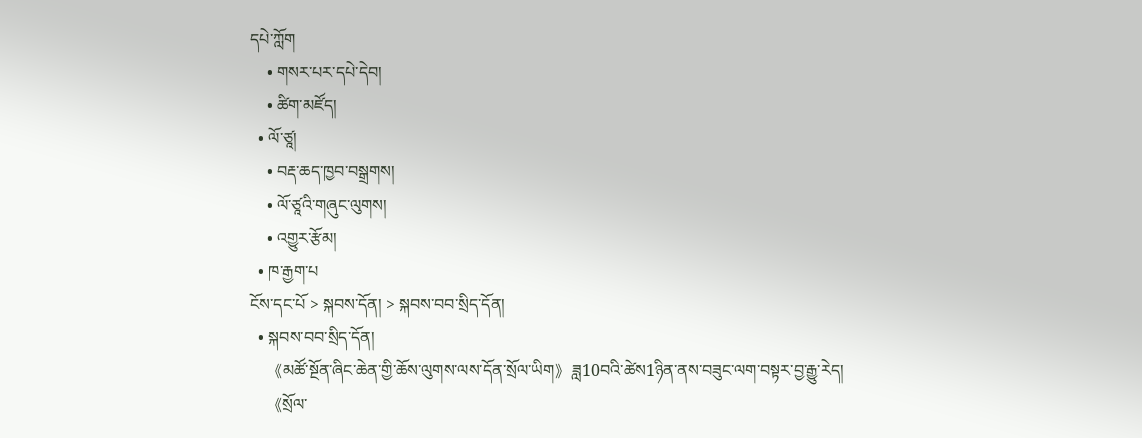དཔེ་ཀློག
    • གསར་པར་དཔེ་དེབ།
    • ཚིག་མཛོད།
  • ལོ་ཙཱ།
    • བརྡ་ཆད་ཁྱབ་བསྒྲགས།
    • ལོ་ཙཱའི་གཞུང་ལུགས།
    • འགྱུར་རྩོམ།
  • ཁ་རྒྱག་པ
ངོས་དང་པོ > སྐབས་དོན། > སྐབས་བབ་སྲིད་དོན།
  • སྐབས་བབ་སྲིད་དོན།
    《མཚོ་སྔོན་ཞིང་ཆེན་གྱི་ཆོས་ལུགས་ལས་དོན་སྲོལ་ཡིག》ཟླ10བའི་ཚེས1ཉིན་ནས་བཟུང་ལག་བསྟར་བྱ་རྒྱུ་རེད།
    《སྲོལ་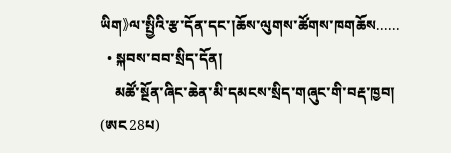ཡིག》ལ་སྤྱིའི་རྩ་དོན་དང་།ཆོས་ལུགས་ཚོགས་ཁགཆོས......
  • སྐབས་བབ་སྲིད་དོན།
    མཚོ་སྔོན་ཞིང་ཆེན་མི་དམངས་སྲིད་གཞུང་གི་བརྡ་ཁྱབ། (ཨང28པ)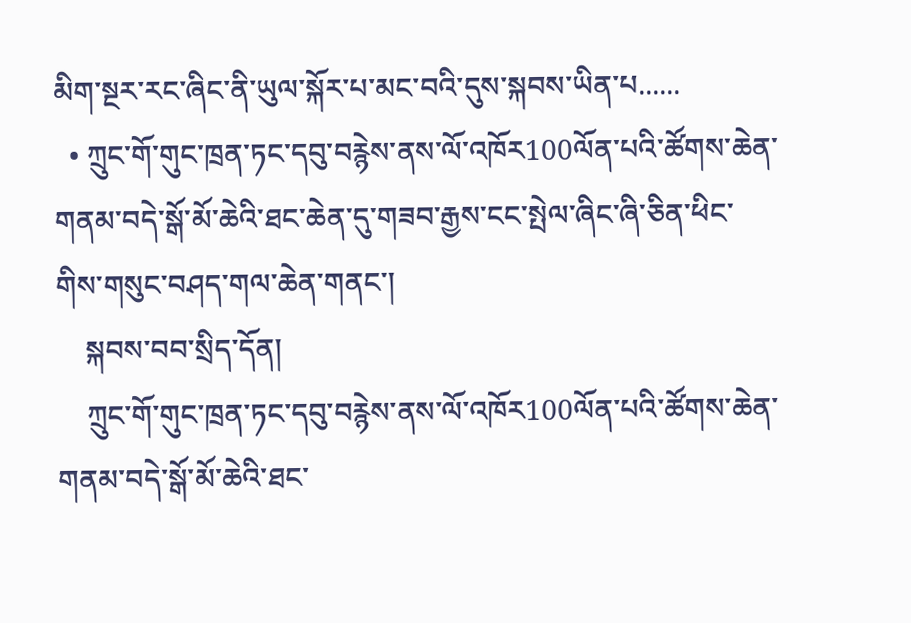མིག་སྔར་རང་ཞིང་ནི་ཡུལ་སྐོར་པ་མང་བའི་དུས་སྐབས་ཡིན་པ......
  • ཀྲུང་གོ་གུང་ཁྲན་ཏང་དབུ་བརྙེས་ནས་ལོ་འཁོར100ལོན་པའི་ཚོགས་ཆེན་གནམ་བདེ་སྒོ་མོ་ཆེའི་ཐང་ཆེན་དུ་གཟབ་རྒྱས་ངང་སྤེལ་ཞིང་ཞི་ཅིན་ཕིང་གིས་གསུང་བཤད་གལ་ཆེན་གནང་།
    སྐབས་བབ་སྲིད་དོན།
    ཀྲུང་གོ་གུང་ཁྲན་ཏང་དབུ་བརྙེས་ནས་ལོ་འཁོར100ལོན་པའི་ཚོགས་ཆེན་གནམ་བདེ་སྒོ་མོ་ཆེའི་ཐང་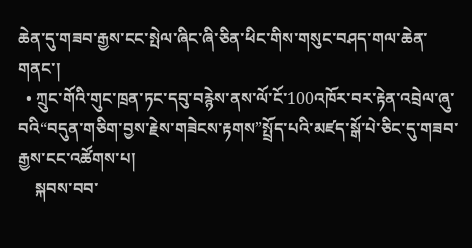ཆེན་དུ་གཟབ་རྒྱས་ངང་སྤེལ་ཞིང་ཞི་ཅིན་ཕིང་གིས་གསུང་བཤད་གལ་ཆེན་གནང་།
  • ཀྲུང་གོའི་གུང་ཁྲན་ཏང་དབུ་བརྙེས་ནས་ལོ་ངོ་100འཁོར་བར་རྟེན་འབྲེལ་ཞུ་བའི“བདུན་གཅིག་བྱས་རྗེས་གཟེངས་རྟགས”སྤྲོད་པའི་མཛད་སྒོ་པེ་ཅིང་དུ་གཟབ་རྒྱས་ངང་འཚོགས་པ།
    སྐབས་བབ་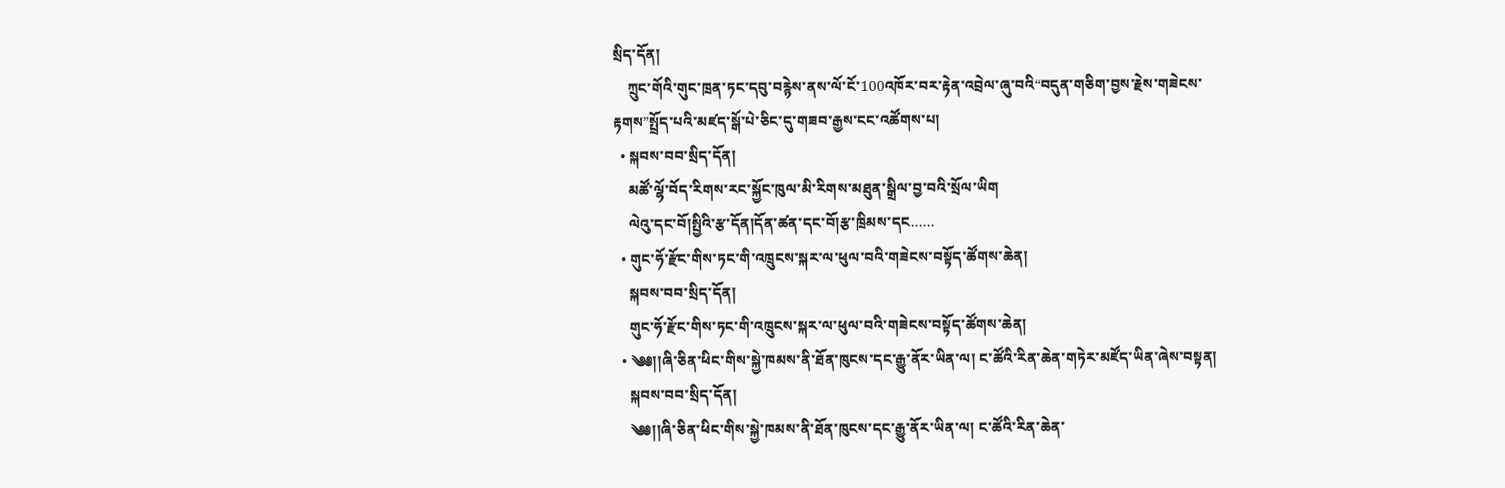སྲིད་དོན།
    ཀྲུང་གོའི་གུང་ཁྲན་ཏང་དབུ་བརྙེས་ནས་ལོ་ངོ་100འཁོར་བར་རྟེན་འབྲེལ་ཞུ་བའི“བདུན་གཅིག་བྱས་རྗེས་གཟེངས་རྟགས”སྤྲོད་པའི་མཛད་སྒོ་པེ་ཅིང་དུ་གཟབ་རྒྱས་ངང་འཚོགས་པ།
  • སྐབས་བབ་སྲིད་དོན།
    མཚོ་ལྷོ་བོད་རིགས་རང་སྐྱོང་ཁུལ་མི་རིགས་མཐུན་སྒྲིལ་བྱ་བའི་སྲོལ་ཡིག
    ལེའུ་དང་བོ།སྤྱིའི་རྩ་དོན།དོན་ཚན་དང་བོ།རྩ་ཁྲིམས་དང......
  • གུང་ཧོ་རྫོང་གིས་ཏང་གི་འཁྲུངས་སྐར་ལ་ཕུལ་བའི་གཟེངས་བསྟོད་ཚོགས་ཆེན།
    སྐབས་བབ་སྲིད་དོན།
    གུང་ཧོ་རྫོང་གིས་ཏང་གི་འཁྲུངས་སྐར་ལ་ཕུལ་བའི་གཟེངས་བསྟོད་ཚོགས་ཆེན།
  • ༄༅།།ཞི་ཅིན་ཕིང་གིས་སྐྱེ་ཁམས་ནི་ཐོན་ཁུངས་དང་རྒྱུ་ནོར་ཡིན་ལ། ང་ཚོའི་རིན་ཆེན་གཏེར་མཛོད་ཡིན་ཞེས་བསྟན།
    སྐབས་བབ་སྲིད་དོན།
    ༄༅།།ཞི་ཅིན་ཕིང་གིས་སྐྱེ་ཁམས་ནི་ཐོན་ཁུངས་དང་རྒྱུ་ནོར་ཡིན་ལ། ང་ཚོའི་རིན་ཆེན་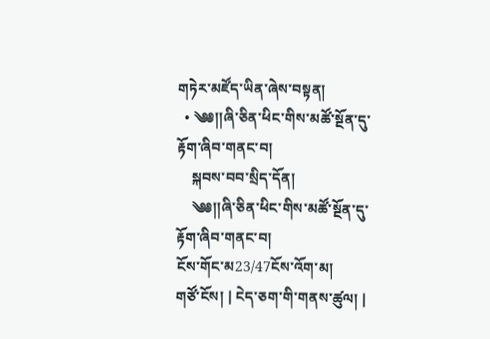གཏེར་མཛོད་ཡིན་ཞེས་བསྟན།
  • ༄༅།།ཞི་ཅིན་ཕིང་གིས་མཚོ་སྔོན་དུ་རྟོག་ཞིབ་གནང་བ།
    སྐབས་བབ་སྲིད་དོན།
    ༄༅།།ཞི་ཅིན་ཕིང་གིས་མཚོ་སྔོན་དུ་རྟོག་ཞིབ་གནང་བ།
ངོས་གོང་མ23/47ངོས་འོག་མ།
གཙོ་ངོས། | ངེད་ཅག་གི་གནས་ཚུལ། |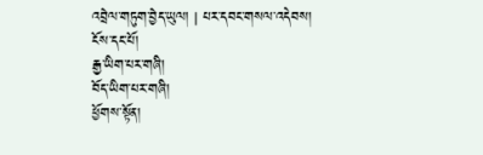འབྲེལ་གཏུག་བྱེད་ཡུལ། | པར་དབང་གསལ་འདེབས།
ངོས་དང་པོ།
རྒྱ་ཡིག་པར་གཞི།
བོད་ཡིག་པར་གཞི།
ཕྱོགས་སྟོན།